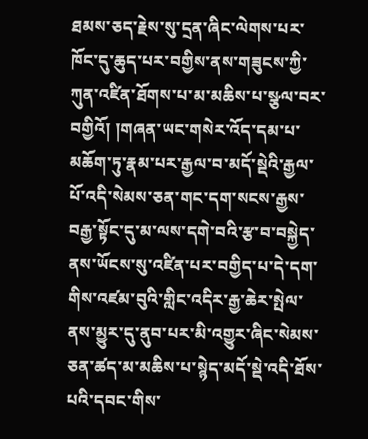ཐམས་ཅད་རྗེས་སུ་དྲན་ཞིང་ལེགས་པར་ཁོང་དུ་ཆུད་པར་བགྱིས་ནས་གཟུངས་ཀྱི་ཀུན་འཛིན་ཐོགས་པ་མ་མཆིས་པ་སྩལ་བར་བགྱིའོ། །གཞན་ཡང་གསེར་འོད་དམ་པ་མཆོག་ཏུ་རྣམ་པར་རྒྱལ་བ་མདོ་སྡེའི་རྒྱལ་པོ་འདི་སེམས་ཅན་གང་དག་སངས་རྒྱས་བརྒྱ་སྟོང་དུ་མ་ལས་དགེ་བའི་རྩ་བ་བསྐྱེད་ནས་ཡོངས་སུ་འཛིན་པར་བགྱིད་པ་དེ་དག་གིས་འཛམ་བུའི་གླིང་འདིར་རྒྱ་ཆེར་སྤེལ་ནས་མྱུར་དུ་ནུབ་པར་མི་འགྱུར་ཞིང་སེམས་ཅན་ཚད་མ་མཆིས་པ་སྙེད་མདོ་སྡེ་འདི་ཐོས་པའི་དབང་གིས་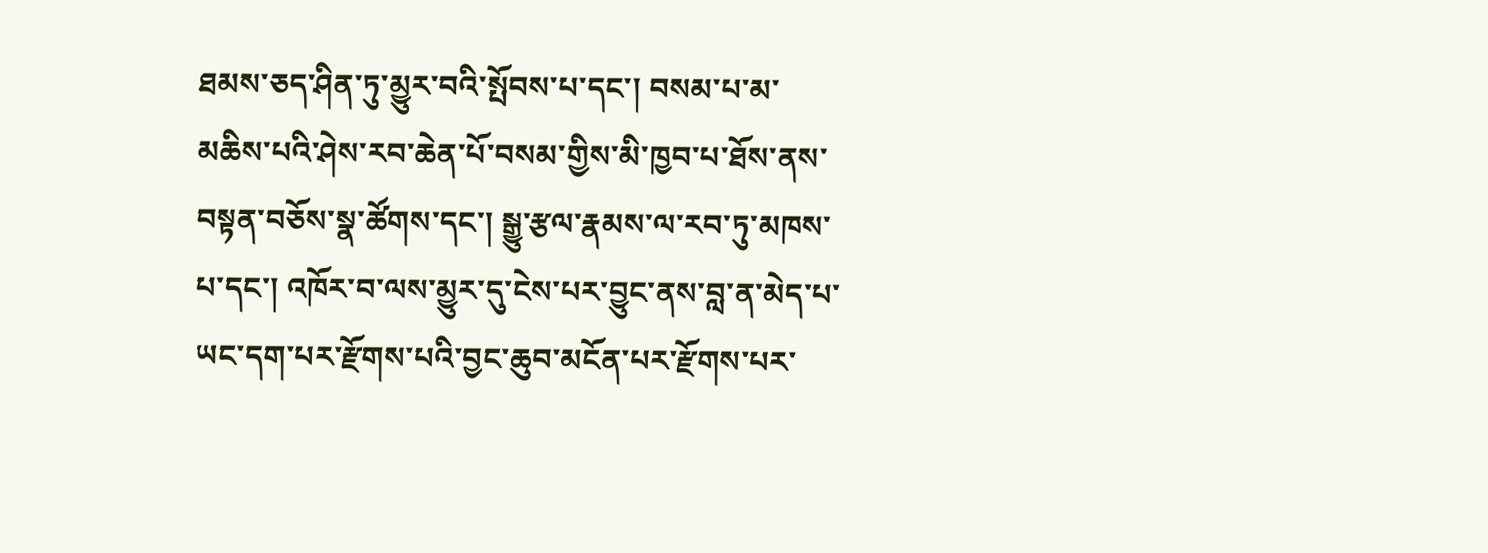ཐམས་ཅད་ཤིན་ཏུ་མྱུར་བའི་སྤོབས་པ་དང་། བསམ་པ་མ་མཆིས་པའི་ཤེས་རབ་ཆེན་པོ་བསམ་གྱིས་མི་ཁྱབ་པ་ཐོས་ནས་བསྟན་བཅོས་སྣ་ཚོགས་དང་། སྒྱུ་རྩལ་རྣམས་ལ་རབ་ཏུ་མཁས་པ་དང་། འཁོར་བ་ལས་མྱུར་དུ་ངེས་པར་བྱུང་ནས་བླ་ན་མེད་པ་ཡང་དག་པར་རྫོགས་པའི་བྱང་ཆུབ་མངོན་པར་རྫོགས་པར་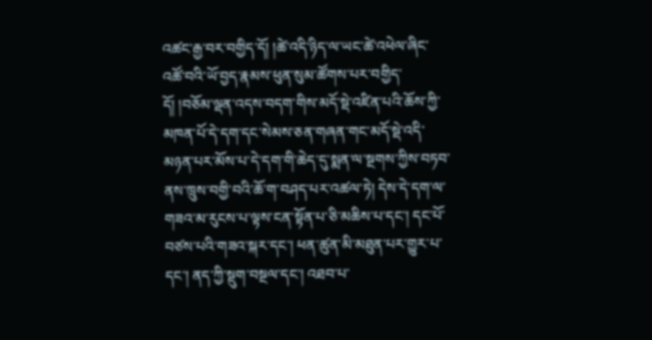འཚང་རྒྱ་བར་བགྱིད་དོ། །ཚེ་འདི་ཉིད་ལ་ཡང་ཚེ་འཕེལ་ཞིང་འཚོ་བའི་ཡོ་བྱད་རྣམས་ཕུན་སུམ་ཚོགས་པར་བགྱིད་དོ། །བཅོམ་ལྡན་འདས་བདག་གིས་མདོ་སྡེ་འཛིན་པའི་ཆོས་ཀྱི་མཁན་པོ་དེ་དག་དང་སེམས་ཅན་གཞན་གང་མདོ་སྡེ་འདི་མཉན་པར་མོས་པ་དེ་དག་གི་ཆེད་དུ་སྨན་ལ་སྔགས་ཀྱིས་བཏབ་ནས་ཁྲུས་བགྱི་བའི་ཆོ་ག་བཤད་པར་འཚལ་ཏེ། དེས་དེ་དག་ལ་གཟའ་མ་རུངས་པ་ལྟས་ངན་སྟོན་པ་ཅི་མཆིས་པ་དང་། དང་པོ་བཙས་པའི་གཟའ་སྐར་དང་། ཕན་ཚུན་མི་མཐུན་པར་གྱུར་པ་དང་། ནད་ཀྱི་སྡུག་བསྔལ་དང་། འཐབ་པ་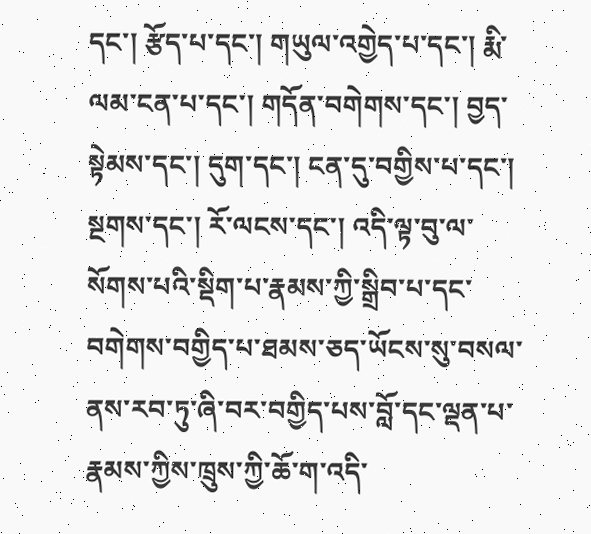དང་། རྩོད་པ་དང་། གཡུལ་འགྱེད་པ་དང་། རྨི་ལམ་ངན་པ་དང་། གདོན་བགེགས་དང་། བྱད་སྟེམས་དང་། དུག་དང་། ངན་དུ་བགྱིས་པ་དང་། སྔགས་དང་། རོ་ལངས་དང་། འདི་ལྟ་བུ་ལ་སོགས་པའི་སྡིག་པ་རྣམས་ཀྱི་སྒྲིབ་པ་དང་བགེགས་བགྱིད་པ་ཐམས་ཅད་ཡོངས་སུ་བསལ་ནས་རབ་ཏུ་ཞི་བར་བགྱིད་པས་བློ་དང་ལྡན་པ་རྣམས་ཀྱིས་ཁྲུས་ཀྱི་ཆོ་ག་འདི་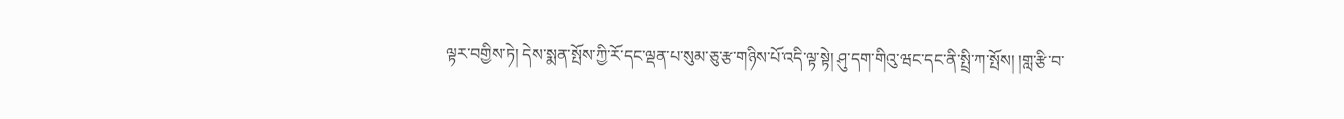ལྟར་བགྱིས་ཏེ། དེས་སྨན་སྤོས་ཀྱི་རོ་དང་ལྡན་པ་སུམ་ཅུ་རྩ་གཉིས་པོ་འདི་ལྟ་སྟེ། ཤུ་དག་གིའུ་ཝང་དང་ནི་སྤྲི་ཀ་སྤོས། །གླ་རྩི་བ་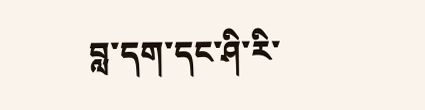བླ་དག་དང་ཤི་རི་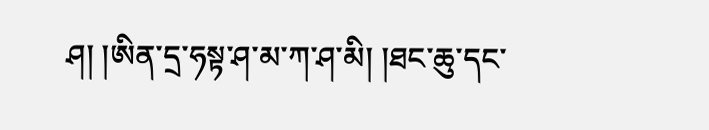ཤ། །ཨིན་དྲ་ཧསྟ་ཤ་མ་ཀ་ཤ་མི། །ཐང་ཆུ་དང་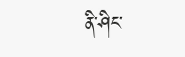ནི་ཤིང་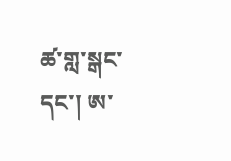ཚ་གླ་སྒང་དང་། ཨ་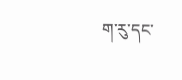ག་རུ་དང་